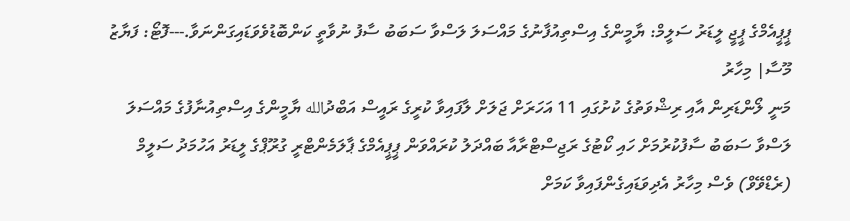ޕީޕީއެމްގެ ޕީޖީ ލީޑަރު ސަލީމް: ޔާމީންގެ އިސްތިއުފާނުގެ މައްސަލަ ލަސްވާ ސަބަބު ސާފު ނުވާތީ ކަންބޮޑުވެވަޑައިގަންނަވާ.---ފޮޓޯ: ފަޔާޒު މޫސާ| މިހާރު
މަނީ ލޯންޑަރިން އާއި ރިޝްވަތުގެ ކުށުގައި 11 އަހަރަށް ޖަލަށް ލާފައިވާ ކުރީގެ ރައީސް އަބްދުالله ޔާމީންގެ އިސްތިއުނާފުގެ މައްސަލަ ލަސްވާ ސަބަބު ސާފުކުރުމަށް ހައި ކޯޓުގެ ރަޖިސްޓްރާއާ ބައްދަލު ކުރައްވަން ޕީޕީއެމްގެ ޕާލަމެންޓްރީ ގުރޫޕްގެ ލީޑަރު އަހުމަދު ސަލީމް (ރެޑްވޭވް) ވެސް މިހާރު އެދިވަޑައިގެންފައިވާ ކަމަށް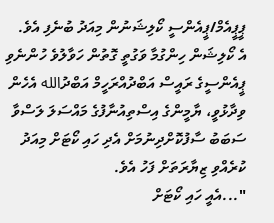ޕީޕީއެމް/ޕީއެންސީ ކޯލިޝަނުން މިއަދު ބުނެފި އެވެ.
އެ ކޯލިޝަން ހިންގުމާ ވަގުތީ ގޮތުން ހަވާލުވެ ހުންނެވި ޕީއެންސީގެ ރައީސް އަބްދުއްރަހީމް އަބްދުالله އެހެން ވިދާޅުވީ، ޔާމީންގެ އިސްތިއުނާފުގެ މައްސަލަ ލަސްވާ ސަބަބު ސާފުކޮށްދިނުމަށް އެދި ހައި ކޯޓަށް މިއަދު ކުރެއްވި ޒިޔާރަތަށް ފަހު އެވެ.
"...އެއީ ހައި ކޯޓަށް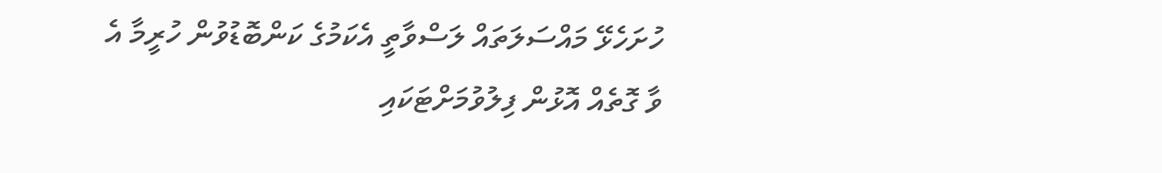ހުށަހެޅޭ މައްސަލަތައް ލަސްވާތީ އެކަމުގެ ކަންބޮޑުވުން ހުރީމާ އެ ވާ ގޮތެއް އޮޅުން ފިލުވުމަށްޓަކައި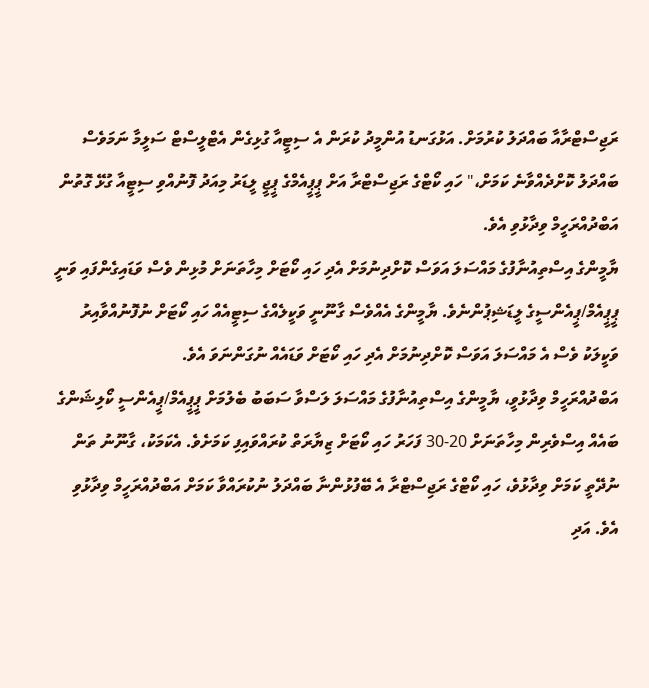ރަޖިސްޓްރާއާ ބައްދަލު ކުރުމަށް. އަޅުގަނޑު އުންމީދު ކުރަން އެ ސިޓީއާ ގުޅިގެން އެޓްލީސްޓް ސަލީމާ ނަމަވެސް ބައްދަލު ކޮށްދެއްވާނެ ކަމަށް،" ހައި ކޯޓްގެ ރަޖިސްޓްރާ އަށް ޕީޕީއެމްގެ ޕީޖީ ލީޑަރު މިއަދު ފޮނުއްވި ސިޓީއާ ގުޅޭ ގޮތުން އަބްދުއްރަހީމް ވިދާޅުވި އެވެ.
ޔާމީންގެ އިސްތިއުނާފުގެ މައްސަލަ އަވަސް ކޮށްދިނުމަށް އެދި ހައި ކޯޓަށް މިހާތަނަށް މުޅިން ވެސް ވަޑައިގެންފައި ވަނީ ޕީޕީއެމް/ޕީއެންސީގެ ލީޑަޝިޕުންނެވެ. ޔާމީންގެ އެއްވެސް ގާނޫނީ ވަކީލެއްގެ ސިޓީއެއް ހައި ކޯޓަށް ނުފޮނުއްވާއިރު ވަކީލަކު ވެސް އެ މައްސަލަ އަވަސް ކޮށްދިނުމަށް އެދި ހައި ކޯޓަށް ވަޑައެއް ނުގަންނަވަ އެވެ.
އަބްދުއްރަހީމް ވިދާޅުވީ، ޔާމީންގެ އިސްތިއުނާފުގެ މައްސަލަ ލަސްވާ ސަބަބު ބެލުމަށް ޕީޕީއެމް/ޕީއެންސީ ކޯލިޝަންގެ ބައެއް އިސްވެރިން މިހާތަނަށް 20-30 ފަހަރު ހައި ކޯޓަށް ޒިޔާރަތް ކުރައްވައިފި ކަމަށެވެ. އެކަމަކު، ގާނޫނު ތަން ނުދޭތީ ކަމަށް ވިދާޅުވެ، ހައި ކޯޓްގެ ރަޖިސްޓްރާ އެ ބޭފުޅުންނާ ބައްދަލު ނުކުރައްވާ ކަމަށް އަބްދުއްރަހީމް ވިދާޅުވި އެވެ. އަދި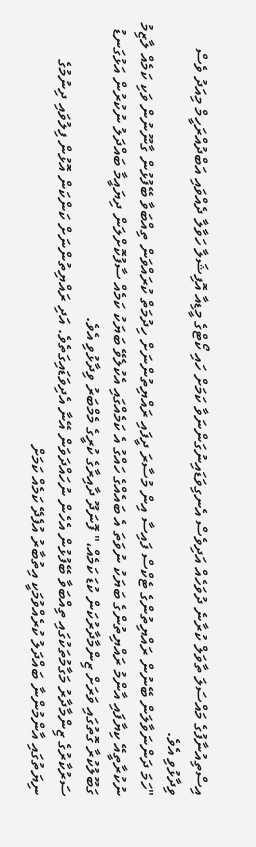އިސްތިއުނާފުގެ މައްސަލަ ތާވަލް ކުރާނެ ދުވަހެއް އަދިވެސް އެނގިވަޑައިނުގަންނަވާ ކަމަށް ހައި ކޯޓްގެ މީޑިއާ އޮފިޝަލާ ހަވާލާ ދެއްވައި އަބްދުއްރަހީމް މިއަދު ވެސް ވިދާޅުވި އެވެ.
"ހަމަ ދަންނަވާލަން ބޭނުން ރައްޔިތުންގެ ޓެކްސް ފައިސާ އިން މުސާރަ ދީފައި ރައްޔިތުންނަށް ހިދުމަތް ކުރައްވަން ތިއްބަވާ ބޭފުޅުން ގާނޫނުން ވަކި ކަމެއް ލާޒިމު ނުކުރާތީއޭ ކިޔާފައި އާންމު ރައްޔިތުންގެ ބަޔަކު ނުވަތަ އެ ބައެއްގެ ހައްގު އެ ކަމެއްގައި އެކުލެވޭ ބަޔަކު ކަމެއް ސާފުކޮށްލަން ދިޔައީމާ ބައްދަލު ނުކުރުން އަޅުގަނޑު ގަބޫލުކުރާ ގޮތުގައި ވަރަށް ޒިންމާދާރުކަން ކުޑަ ކަމެއް،" ފޮނަދޫ ދާއިރާގެ ކުރީގެ މެމްބަރު ވިދާޅުވި އެވެ.
ސަރުކާރުގެ ޒިންމާދާރު މަގާމުތަކުގައި ތިއްބަވާ ބޭފުޅުން އެހެން ނުހައްދަވަން އޭނާ އެދިވަޑައިގަތެވެ. އަދި ރައްޔިތުންނަށް ކަންކަން އޮޅުން ފިލުވައި ދިނުމުގެ ނިޔަތުގައި އާންމުންނާ ބައްދަލު ކުރެއްވުމަކީ އިތުބާރު އުފެދޭ ކަމެއް ކަމަށް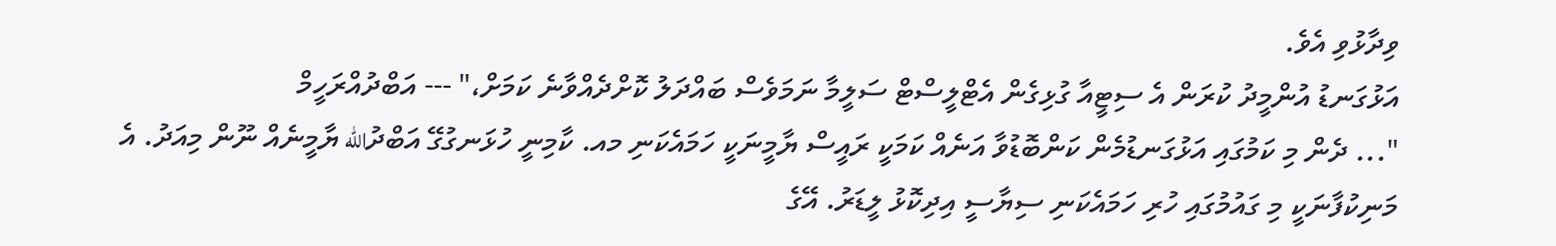ވިދާޅުވި އެވެ.
އަޅުގަނޑު އުންމީދު ކުރަން އެ ސިޓީއާ ގުޅިގެން އެޓްލީސްޓް ސަލީމާ ނަމަވެސް ބައްދަލު ކޮށްދެއްވާނެ ކަމަށް،" --- އަބްދުއްރަހީމް
"... ދެން މި ކަމުގައި އަޅުގަނޑުމެން ކަންބޮޑުވާ އަނެއް ކަމަކީ ރައީސް ޔާމީނަކީ ހަމައެކަނި މއ. ކާމިނީ ހުޅަނގުގޭ އަބްދުالله ޔާމީނެއް ނޫން މިއަދު. އެ މަނިކުފާނަކީ މި ގައުމުގައި ހުރި ހަމައެކަނި ސިޔާސީ އިދިކޮޅު ލީޑަރު. އޭގެ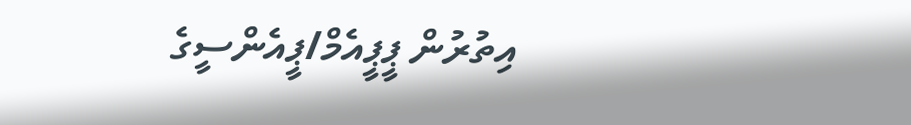އިތުރުން ޕީޕީއެމް/ޕީއެންސީގެ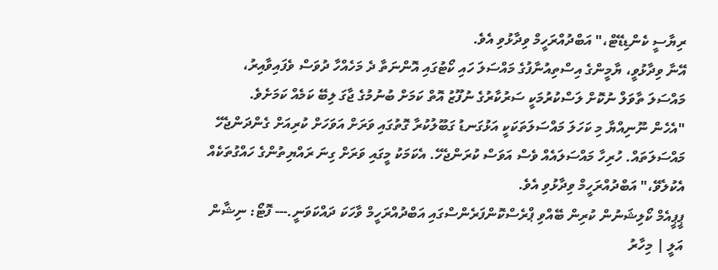ރިޔާސީ ކެންޑިޑޭޓް،" އަބްދުއްރަހީމް ވިދާޅުވި އެވެ.
އޭނާ ވިދާޅުވީ، ޔާމީންގެ އިސްތިއުނާފުގެ މައްސަލަ ހައި ކޯޓުގައި އޮންނަތާ ދެ މަހެއްހާ ދުވަސް ވެފައިވާއިރު، މައްސަލަ ތާވަލް ނުކޮށް ލަސްކުރުމަކީ ސަރުކާރުގެ ނުފޫޒު އޮތް ކަމަށް ބުނުމުގެ ޖާގަ ލިބޭ ކަމެއް ކަމަށެވެ.
"އެހެން ނޫނިއްޔާ މި ކަހަލަ މައްސަލަތަކަކީ އަޅުގަނޑު ގަބޫލުކުރާ ގޮތުގައި ވަރަށް އަވަހަށް ކުރިއަށް ގެންދަންޖެހޭ މައްސަލަތައް. ހުރިހާ މައްސަލައެއް ވެސް އަވަސް ކުރަންޖެހޭ. އެކަމަކު މީގައި ވަރަށް ގިނަ ރައްޔިތުންގެ ހައްގުތަކެއް އެކުލެވޭ،" އަބްދުއްރަހީމް ވިދާޅުވި އެވެ.
ޕީޕީއެމް ކޯލިޝަނުން ކުރިން ބޭއްވި ޕްރެސްކޮންފަރެންސްގައި އަބްދުއްރަހީމް ވާހަކަ ދައްކަވަނީ.--- ފޮޓޯ: ނިޝާން އަލީ | މިހާރު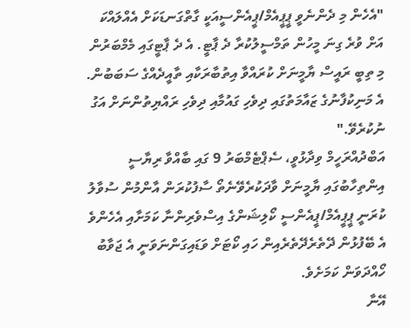"އެހެން މި ދެންނެވީ ޕީޕީއެމް/ޕީއެންސީއަކީ ގާތްގަނޑަކަށް އެއްލައްކަ އަށް ވުރެ ގިނަ މީހުން ތަމްސީލުކުރާ ދެ ޕާޓީ. އެ ދެ ޕާޓީގައި މެމްބަރުން މި ތިބީ ރައީސް ޔާމީނަށް ކުރައްވާ އިތުބާރަކާއި ތާއީދެއްގެ ސަބަބުން. އެ މަނިކުފާނުގެ ޒައާމަތުގައި ދިވެހި ގައުމާއި ދިވެހި ރައްޔިތުންނަށް އަގު ނުކުރެވޭ."
އަބްދުއްރަހީމް ވިދާޅުވީ، ސެޕްޓެމްބަރު 9 ގައި ބާއްވާ ރިޔާސީ އިންތިހާބުގައި ޔާމީނަށް ވާދަކުރެވޭނެތޯ ސާފުކުރަން އާންމުން ސުވާލު ކުރަނީ ޕީޕީއެމް/ޕީއެންސީ ކޯލިޝަންގެ އިސްވެރިންނާ ކަމަށާއި އެހެންވެ އެ ބޭފުޅުން ދޭތެރެދޭތެރެއިން ހައި ކޯޓަށް ވަޑައިގަންނަވަނީ އެ ޖަވާބު ހޯއްދަވަން ކަމަށެވެ.
އޭނާ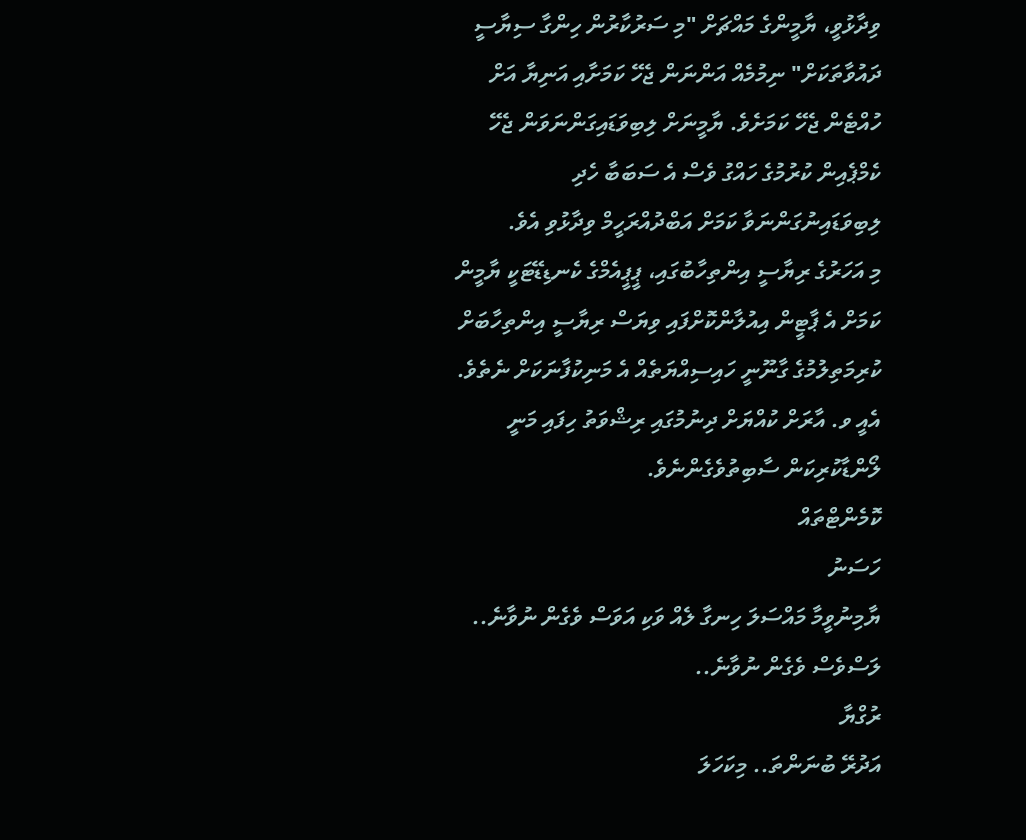ވިދާޅުވީ، ޔާމީންގެ މައްޗަށް "މި ސަރުކާރުން ހިންގާ ސިޔާސީ ދައުވާތަކަށް" ނިމުމެއް އަންނަން ޖެހޭ ކަމަށާއި އަނިޔާ އަށް ހުއްޓެން ޖެހޭ ކަމަށެވެ. ޔާމީނަށް ލިބިވަޑައިގަންނަވަން ޖެހޭ ކެމްޕެއިން ކުރުމުގެ ހައްގު ވެސް އެ ސަބަބާ ހެދި ލިބިވަޑައިނުގަންނަވާ ކަމަށް އަބްދުއްރަހީމް ވިދާޅުވި އެވެ.
މި އަހަރުގެ ރިޔާސީ އިންތިހާބުގައި، ޕީޕީއެމްގެ ކެނޑިޑޭޓަކީ ޔާމީން ކަމަށް އެ ޕާޓީން އިއުލާންކޮށްފައި ވިޔަސް ރިޔާސީ އިންތިހާބަށް ކުރިމަތިލުމުގެ ގާނޫނީ ހައިސިއްޔަތެއް އެ މަނިކުފާނަކަށް ނެތެވެ. އެއީ ވ. އާރަށް ކުއްޔަށް ދިނުމުގައި ރިޝްވަތު ހިފައި މަނީ ލޯންޑާކުރިކަން ސާބިތުވެގެންނެވެ.
ކޮމެންޓްތައް
ހަސަނު
ޔާމިނުވީމާ މައްސަލަ ހިނގާ ލެއް ވަކި އަވަސް ވެގެން ނުވާނެ.. ލަސްވެސް ވެގެން ނުވާނެ..
ރުގްޔާ
އަދުރޭ ބުނަންތަ.. މިކަހަލަ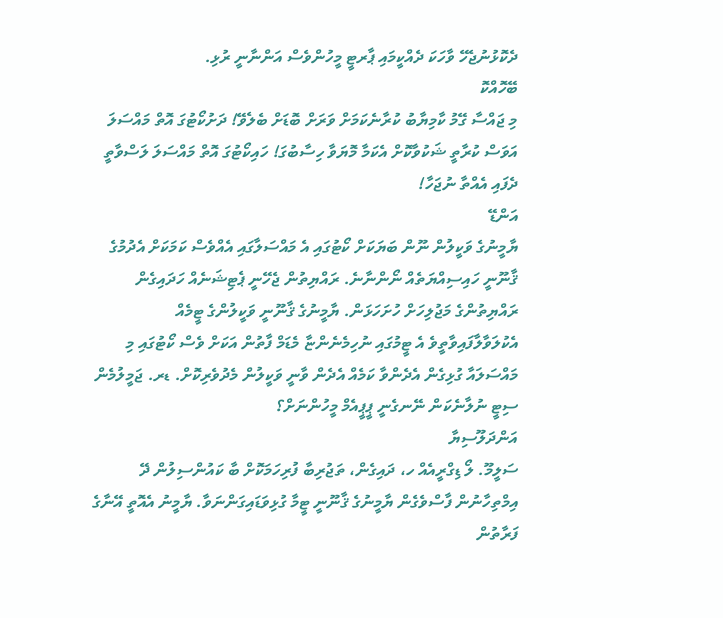ދެކޮޅުނުޖެހޭ ވާހަކަ ދެއްކީމައި ޕާރޓީ މީހުންވެސް އަންނާނީ ރުޅި.
ބޭހޮއްކޮ
މި ޖައްސާ ގޭމު ކާމިޔާބު ކުރާނެކަމަށް ވަރަށް ބޮޑަށް ބެލެވޭ! ދަށުކޯޓުގަ އޮތް މައްސަލަ އަވަސް ކުރާތީ ޝަކުވާކޮށް އެކަމާ މޮޔަވާ ހިސާބުގަ! ހައިކޯޓުގަ އޮތް މައްސަލަ ލަސްވާތީ ދެފައި އެއްތާ ނުޖަހާ!
އަންޑޭ
ޔާމީނުގެ ވަކީލުން ނޫން ބަޔަކަށް ކޯޓުގައި އެ މައްސަލާގައި އެއްވެސް ކަމަކަށް އެދުމުގެ ޤާނޫނީ ހައިސިއްޔަތެއް ނޯންނާނެ. ރައްޔިތުން ޖެހޭނީ ޕެޓިޝަނެއް ހަދައިގެން ރައްޔިތުންގެ މަޖުލިހަށް ހުށަހަޅަން. ޔާމީނުގެ ޤާނޫނީ ވަކީލުންގެ ޓީމެއް އެކުލަވާލާފައިވާތީވެ އެ ޓީމުގައި ނުހިމެނެންޏާ މެޑަމް ފާތުން އަކަށް ވެސް ކޯޓުގައި މި މައްސަލައާ ގުޅިގެން އެދެންވާ ކަމެއް އެދެން ވާނީ ވަކީލުން މެދުވެރިކޮށް. ޑރ. ޖަމީލުމެން ސިޓީ ނުލާނެކަން ނޭނގެނީ ޕީޕީއެމް މީހުންނަށް؟
އަންދަލޫސިޔާ
ސަލީމޫ. ލޯ ޑިގްރީއެއް ހ، ދައިގެން، ތަޖުރިބާ ފުރިހަމަކޮށް ބާ ކައުންސިލުން ދޭ އިމްތިހާނުން ފާސްވެގެން ޔާމީނުގެ ޤާނޫނީ ޓީމާ ގުޅިވަޑައިގަންނަވާ. ޔާމީނު އެއޮތީ އޭނާގެ ފަރާތުން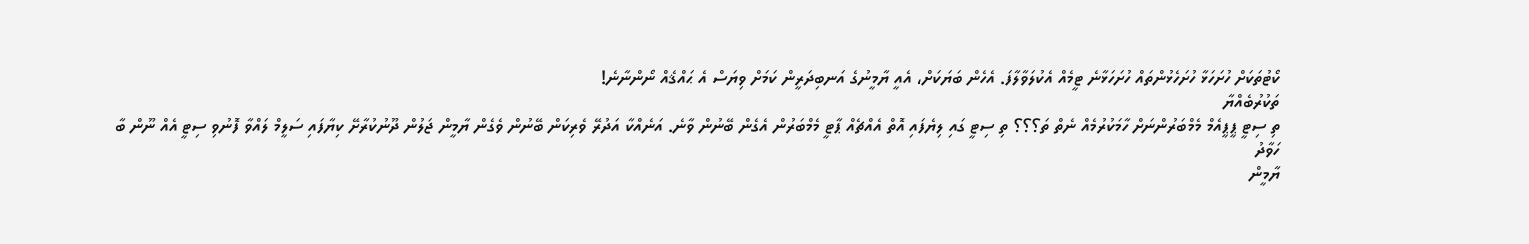ކޯޓުތަކަށް ހުށަހަޅާ ހުށަހެޅުންތައް ހުށަހަޅާނެ ޓީމެއް އެކުލަވާލާފަ. އެހެން ބަޔަކަށް، އެއީ ޔާމީނުގެ އަނބިދަރީން ކަމަށް ވިޔަސް އެ ޙައްޤެއް ނޯންނާނެ!
ތަކުރުބެއްޔާ
ތި ސިޓީ ޕީޕީއެމް މެމްބަރުންނަށް ހާމަކުރުމެއް ނެތް ތަ؟؟؟ ތި ސިޓީ ގައި ލިޔެފައި އޮތް އެއްޗެއް ޕާޓީ މެމްބަރުން އެގެން ބޭނުން ވާނެ. އަނެއްކާ އަދުރޭ ވެރިކަން ބޭނުން ވެގެން ޔާމީން ޖަލުން ދޫނުކުރާށޭ ކިޔާފައި ސަލީމް ލައްވާ ފޮނުވި ސިޓީ އެއް ނޫން ބާ
ހަވާދު
ޔާމީން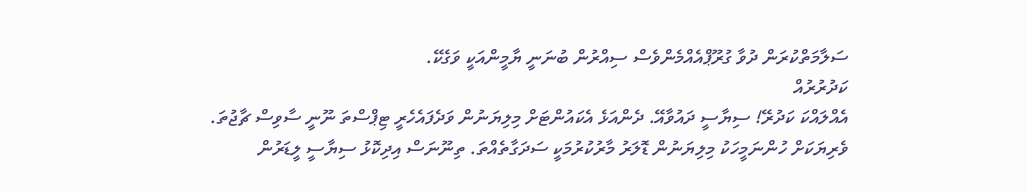ސަލާމަތްކުރަން ދުވާ ގުރޫޕްއެއްމެންވެސް ސިއްރުން ބުނަނީ ޔާމީންއަކީ ވަގެކޭ.
ކަދުރުރުއް
އެއްލައްކަ ކަދުރޭ! ސިޔާސީ ދައުވާއޭ. ދެންއަޅެ އެކައުންޓަށް މިލިޔަނުން ވަދެފައެހެރީ ޓިޕްސްތަ ނޫނީ ސާވިސް ޗާޖުތަ. ވެރިޔަކަށް ހުންނަމީހަކު މިލިޔަނުން ޑޮލަރު މާރުކުރުމަކީ ސަދަގާތެއްތަ. ތިނޫނަސް އިދިކޮޅު ސިޔާސީ ލީޑަރުން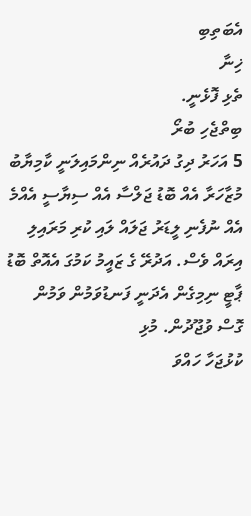އެބަތިބި
ޚިނާ
ތެޅި ފޮޅެނީ.
ބިތްޖެހި ބުރޯ
5 އަހަރު ދިގު ދައުރެއް ނިންމައިލަނީ ކާމިޔާބު މުޒާހަރާ އެއް ބޮޑު ޖަލްސާ އެއް ސިޔާސީ އެއްމެ އެއް ނުފެނި ލީޑަރު ޖަލައް ލައި ކުރި މަރައިލި އިރައް ވެސް. އަދުރޭ ގެ ޒައީމު ކަމުގަ އެއޮތް ބޮޑު ޕާޓީ ނިމިގެން އެދަނީ ފަނޑުވަމުން ވަމުން ގޮސް ވުޖޫދުން. މުޅި
ކުޅުޖަހާ ހައްވަ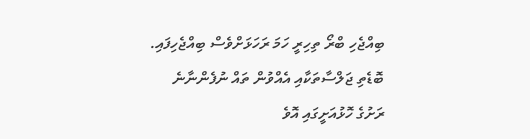ބިއްޖެހި ބްރޯ ތިހިރީ ހަމަ ރަހަޅަށްވެސް ބިއްޖެހިފައި. ބޮޑެތި ޖަލްސާތަކާއި އެއްވުން ތައް ނުފެންނާނެ ރަށުގެ ހޮޅުއަށީގައި އޮވެ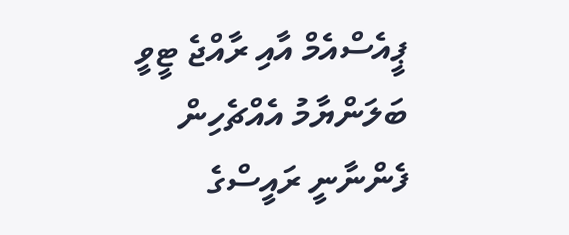ޕީއެސްއެމް އާއި ރާއްޖެ ޓީވީ ބަލަންޔާމު އެއްޗެހިން ފެންނާނީ ރައީސްގެ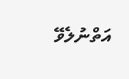އަތްނުލެވޭ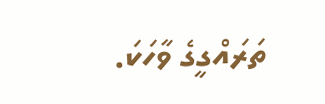ތަރައްގީގެ ވާހަކަ.